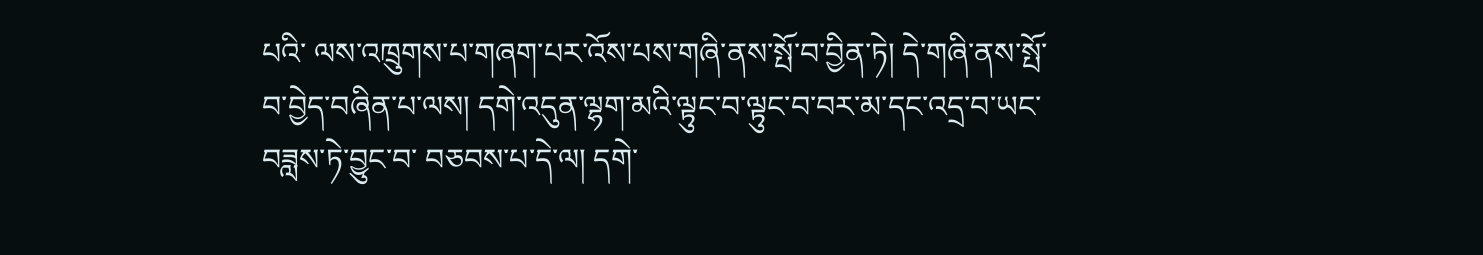པའི་ ལས་འཁྲུགས་པ་གཞག་པར་འོས་པས་གཞི་ནས་སྤོ་བ་བྱིན་ཏེ། དེ་གཞི་ནས་སྤོ་བ་བྱེད་བཞིན་པ་ལས། དགེ་འདུན་ལྷག་མའི་ལྟུང་བ་ལྟུང་བ་བར་མ་དང་འདྲ་བ་ཡང་བཟླས་ཏེ་བྱུང་བ་ བཅབས་པ་དེ་ལ། དགེ་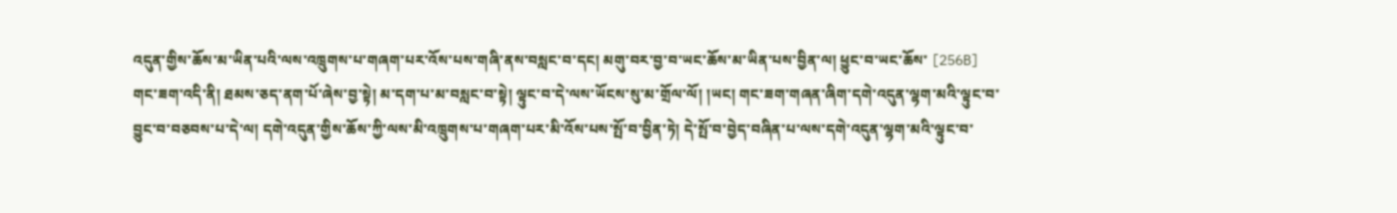འདུན་གྱིས་ཆོས་མ་ཡིན་པའི་ལས་འཁྲུགས་པ་གཞག་པར་འོས་པས་གཞི་ནས་བསླང་བ་དང། མགུ་བར་བྱ་བ་ཡང་ཆོས་མ་ཡིན་པས་བྱིན་ལ། ཕྱུང་བ་ཡང་ཆོས་ [256B] གང་ཟག་འདི་ནི། ཐམས་ཅད་ནག་པོ་ཞེས་བྱ་སྟེ། མ་དག་པ་མ་བསླང་བ་སྟེ། ལྟུང་བ་དེ་ལས་ཡོངས་སུ་མ་གྲོལ་ལོ། །ཡང། གང་ཟག་གཞན་ཞིག་དགེ་འདུན་ལྷག་མའི་ལྟུང་བ་ བྱུང་བ་བཅབས་པ་དེ་ལ། དགེ་འདུན་གྱིས་ཆོས་ཀྱི་ལས་མི་འཁྲུགས་པ་གཞག་པར་མི་འོས་པས་སྤོ་བ་བྱིན་ཏེ། དེ་སྤོ་བ་བྱེད་བཞིན་པ་ལས་དགེ་འདུན་ལྷག་མའི་ལྟུང་བ་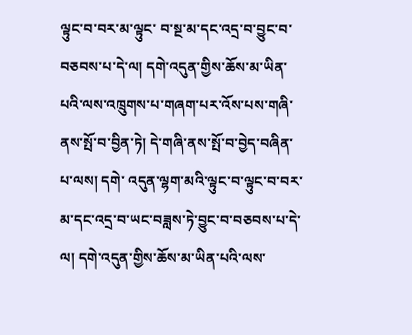ལྟུང་བ་བར་མ་ལྟུང་ བ་སྔ་མ་དང་འདྲ་བ་བྱུང་བ་བཅབས་པ་དེ་ལ། དགེ་འདུན་གྱིས་ཆོས་མ་ཡིན་པའི་ལས་འཁྲུགས་པ་གཞག་པར་འོས་པས་གཞི་ནས་སྤོ་བ་བྱིན་ཏེ། དེ་གཞི་ནས་སྤོ་བ་བྱེད་བཞིན་པ་ལས། དགེ་ འདུན་ལྷག་མའི་ལྟུང་བ་ལྟུང་བ་བར་མ་དང་འདྲ་བ་ཡང་བཟླས་ཏེ་བྱུང་བ་བཅབས་པ་དེ་ལ། དགེ་འདུན་གྱིས་ཆོས་མ་ཡིན་པའི་ལས་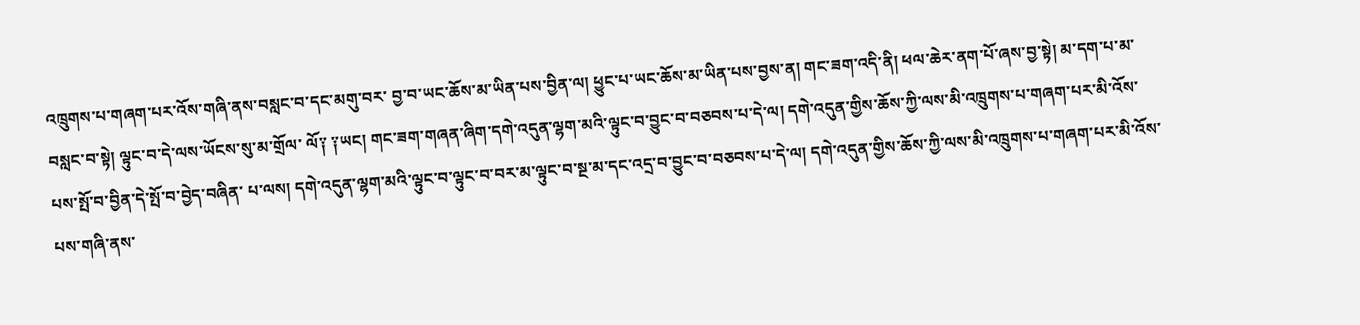འཁྲུགས་པ་གཞག་པར་འོས་གཞི་ནས་བསླང་བ་དང་མགུ་བར་ བྱ་བ་ཡང་ཆོས་མ་ཡིན་པས་བྱིན་ལ། ཕྱུང་པ་ཡང་ཆོས་མ་ཡིན་པས་བྱས་ན། གང་ཟག་འདི་ནི། ཕལ་ཆེར་ནག་པོ་ཞས་བྱ་སྟེ། མ་དག་པ་མ་བསླང་བ་སྟེ། ལྟུང་བ་དེ་ལས་ཡོངས་སུ་མ་གྲོལ་ ལོ༑ ༑ཡང། གང་ཟག་གཞན་ཞིག་དགེ་འདུན་ལྷག་མའི་ལྟུང་བ་བྱུང་བ་བཅབས་པ་དེ་ལ། དགེ་འདུན་གྱིས་ཆོས་ཀྱི་ལས་མི་འཁྲུགས་པ་གཞག་པར་མི་འོས་པས་སྤོ་བ་བྱིན་དེ་སྤོ་བ་བྱེད་བཞིན་ པ་ལས། དགེ་འདུན་ལྷག་མའི་ལྟུང་བ་ལྟུང་བ་བར་མ་ལྟུང་བ་སྔ་མ་དང་འདྲ་བ་བྱུང་བ་བཅབས་པ་དེ་ལ། དགེ་འདུན་གྱིས་ཆོས་ཀྱི་ལས་མི་འཁྲུགས་པ་གཞག་པར་མི་འོས་པས་གཞི་ནས་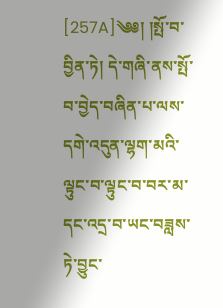[257A]༄༅། །སྤོ་བ་བྱིན་ཏེ། དེ་གཞི་ནས་སྤོ་བ་བྱེད་བཞིན་པ་ལས་དགེ་འདུན་ལྷག་མའི་ལྟུང་བ་ལྟུང་བ་བར་མ་དང་འདྲ་བ་ཡང་བཟླས་ཏེ་བྱུང་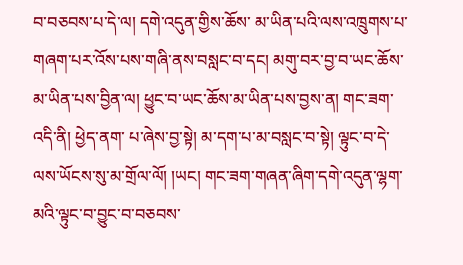བ་བཅབས་པ་དེ་ལ། དགེ་འདུན་གྱིས་ཆོས་ མ་ཡིན་པའི་ལས་འཁྲུགས་པ་གཞག་པར་འོས་པས་གཞི་ནས་བསླང་བ་དང། མགུ་བར་བྱ་བ་ཡང་ཆོས་མ་ཡིན་པས་བྱིན་ལ། ཕྱུང་བ་ཡང་ཆོས་མ་ཡིན་པས་བྱས་ན། གང་ཟག་འདི་ནི། ཕྱེད་ནག་ པ་ཞེས་བྱ་སྟེ། མ་དག་པ་མ་བསླང་བ་སྟེ། ལྟུང་བ་དེ་ལས་ཡོངས་སུ་མ་གྲོལ་ལོ། །ཡང། གང་ཟག་གཞན་ཞིག་དགེ་འདུན་ལྷག་མའི་ལྟུང་བ་བྱུང་བ་བཅབས་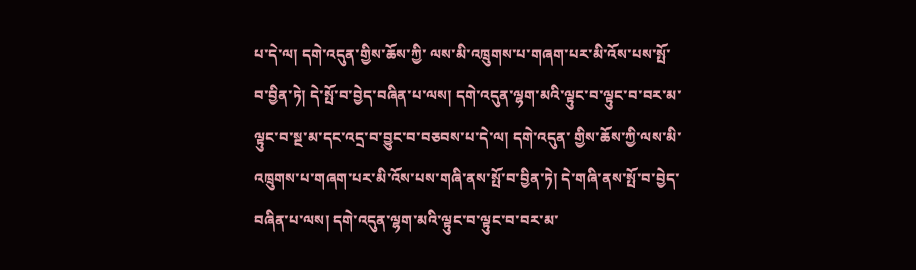པ་དེ་ལ། དགེ་འདུན་གྱིས་ཆོས་ཀྱི་ ལས་མི་འཁྲུགས་པ་གཞག་པར་མི་འོས་པས་སྤོ་བ་བྱིན་ཏེ། དེ་སྤོ་བ་བྱེད་བཞིན་པ་ལས། དགེ་འདུན་ལྷག་མའི་ལྟུང་བ་ལྟུང་བ་བར་མ་ལྟུང་བ་སྔ་མ་དང་འདྲ་བ་བྱུང་བ་བཅབས་པ་དེ་ལ། དགེ་འདུན་ གྱིས་ཆོས་ཀྱི་ལས་མི་འཁྲུགས་པ་གཞག་པར་མི་འོས་པས་གཞི་ནས་སྤོ་བ་བྱིན་ཏེ། དེ་གཞི་ནས་སྤོ་བ་བྱེད་བཞིན་པ་ལས། དགེ་འདུན་ལྷག་མའི་ལྟུང་བ་ལྟུང་བ་བར་མ་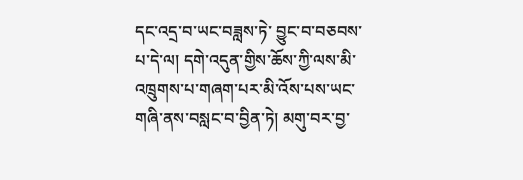དང་འདྲ་བ་ཡང་བཟླས་ཏེ་ བྱུང་བ་བཅབས་པ་དེ་ལ། དགེ་འདུན་གྱིས་ཆོས་ཀྱི་ལས་མི་འཁྲུགས་པ་གཞག་པར་མི་འོས་པས་ཡང་གཞི་ནས་བསླང་བ་བྱིན་ཏེ། མགུ་བར་བྱ་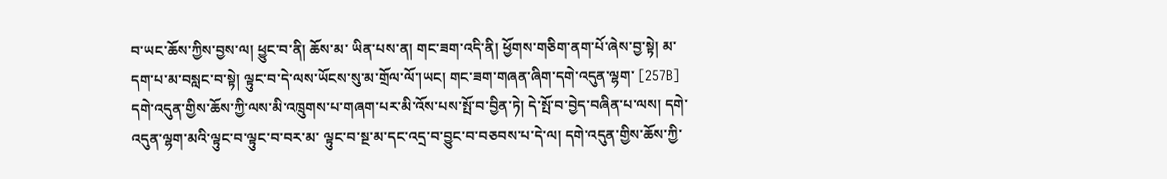བ་ཡང་ཆོས་ཀྱིས་བྱས་ལ། ཕྱུང་བ་ནི། ཆོས་མ་ ཡིན་པས་ན། གང་ཟག་འདི་ནི། ཕྱོགས་གཅིག་ནག་པོ་ཞེས་བྱ་སྟེ། མ་དག་པ་མ་བསླང་བ་སྟེ། ལྟུང་བ་དེ་ལས་ཡོངས་སུ་མ་གྲོལ་ལོ་།ཡང། གང་ཟག་གཞན་ཞིག་དགེ་འདུན་ལྷག་ [257B] དགེ་འདུན་གྱིས་ཆོས་ཀྱི་ལས་མི་འཁྲུགས་པ་གཞག་པར་མི་འོས་པས་སྤོ་བ་བྱིན་ཏེ། དེ་སྤོ་བ་བྱེད་བཞིན་པ་ལས། དགེ་འདུན་ལྷག་མའི་ལྟུང་བ་ལྟུང་བ་བར་མ་ ལྟུང་བ་སྔ་མ་དང་འདྲ་བ་བྱུང་བ་བཅབས་པ་དེ་ལ། དགེ་འདུན་གྱིས་ཆོས་ཀྱི་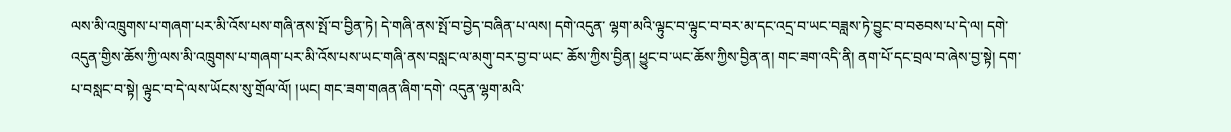ལས་མི་འཁྲུགས་པ་གཞག་པར་མི་འོས་པས་གཞི་ནས་སྤོ་བ་བྱིན་ཏེ། དེ་གཞི་ནས་སྤོ་བ་བྱེད་བཞིན་པ་ལས། དགེ་འདུན་ ལྷག་མའི་ལྟུང་བ་ལྟུང་བ་བར་མ་དང་འདྲ་བ་ཡང་བཟླས་ཏེ་བྱུང་བ་བཅབས་པ་དེ་ལ། དགེ་འདུན་གྱིས་ཆོས་ཀྱི་ལས་མི་འཁྲུགས་པ་གཞག་པར་མི་འོས་པས་ཡང་གཞི་ནས་བསླང་ལ་མགུ་བར་བྱ་བ་ཡང་ ཆོས་ཀྱིས་བྱིན། ཕྱུང་བ་ཡང་ཆོས་ཀྱིས་བྱིན་ན། གང་ཟག་འདི་ནི། ནག་པོ་དང་བྲལ་བ་ཞེས་བྱ་སྟེ། དག་པ་བསླང་བ་སྟེ། ལྟུང་བ་དེ་ལས་ཡོངས་སུ་གྲོལ་ལོ། །ཡང། གང་ཟག་གཞན་ཞིག་དགེ་ འདུན་ལྷག་མའི་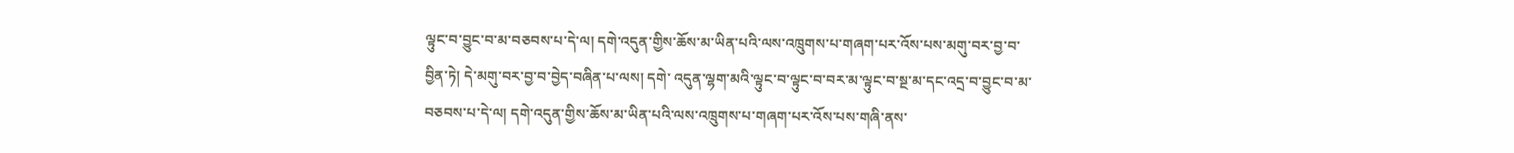ལྟུང་བ་བྱུང་བ་མ་བཅབས་པ་དེ་ལ། དགེ་འདུན་གྱིས་ཆོས་མ་ཡིན་པའི་ལས་འཁྲུགས་པ་གཞག་པར་འོས་པས་མགུ་བར་བྱ་བ་བྱིན་ཏེ། དེ་མགུ་བར་བྱ་བ་བྱེད་བཞིན་པ་ལས། དགེ་ འདུན་ལྷག་མའི་ལྟུང་བ་ལྟུང་བ་བར་མ་ལྟུང་བ་སྔ་མ་དང་འདྲ་བ་བྱུང་བ་མ་བཅབས་པ་དེ་ལ། དགེ་འདུན་གྱིས་ཆོས་མ་ཡིན་པའི་ལས་འཁྲུགས་པ་གཞག་པར་འོས་པས་གཞི་ནས་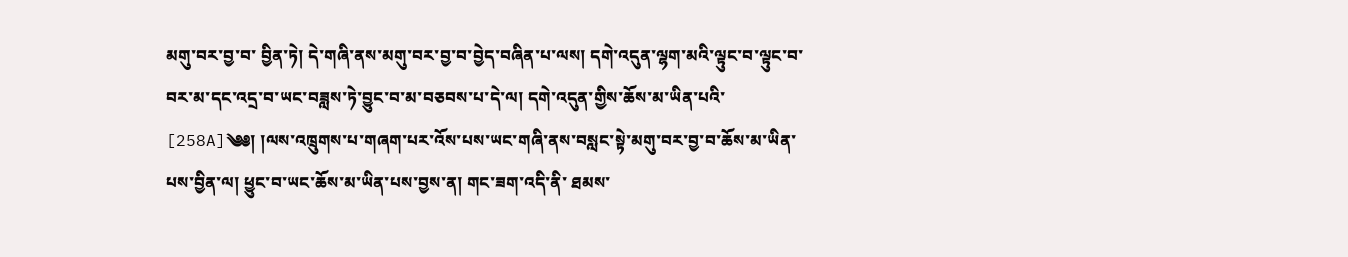མགུ་བར་བྱ་བ་ བྱིན་ཏེ། དེ་གཞི་ནས་མགུ་བར་བྱ་བ་བྱེད་བཞིན་པ་ལས། དགེ་འདུན་ལྷག་མའི་ལྟུང་བ་ལྟུང་བ་བར་མ་དང་འདྲ་བ་ཡང་བཟླས་ཏེ་བྱུང་བ་མ་བཅབས་པ་དེ་ལ། དགེ་འདུན་གྱིས་ཆོས་མ་ཡིན་པའི་ [258A]༄༅། །ལས་འཁྲུགས་པ་གཞག་པར་འོས་པས་ཡང་གཞི་ནས་བསླང་སྟེ་མགུ་བར་བྱ་བ་ཆོས་མ་ཡིན་པས་བྱིན་ལ། ཕྱུང་བ་ཡང་ཆོས་མ་ཡིན་པས་བྱས་ན། གང་ཟག་འདི་ནི་ ཐམས་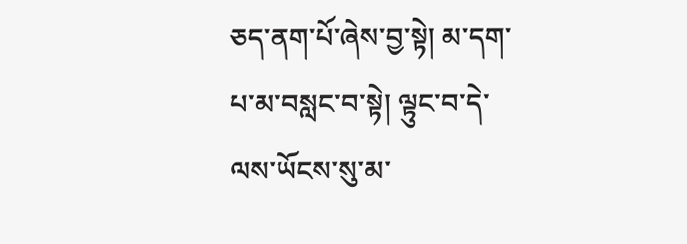ཅད་ནག་པོ་ཞེས་བྱ་སྟེ། མ་དག་པ་མ་བསླང་བ་སྟེ། ལྟུང་བ་དེ་ལས་ཡོངས་སུ་མ་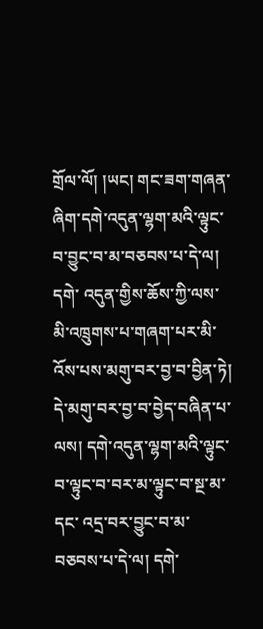གྲོལ་ལོ། །ཡང། གང་ཟག་གཞན་ཞིག་དགེ་འདུན་ལྷག་མའི་ལྟུང་བ་བྱུང་བ་མ་བཅབས་པ་དེ་ལ། དགེ་ འདུན་གྱིས་ཆོས་ཀྱི་ལས་མི་འཁྲུགས་པ་གཞག་པར་མི་འོས་པས་མགུ་བར་བྱ་བ་བྱིན་ཏེ། དེ་མགུ་བར་བྱ་བ་བྱེད་བཞིན་པ་ལས། དགེ་འདུན་ལྷག་མའི་ལྟུང་བ་ལྟུང་བ་བར་མ་ལྟུང་བ་སྔ་མ་དང་ འདྲ་བར་བྱུང་བ་མ་བཅབས་པ་དེ་ལ། དགེ་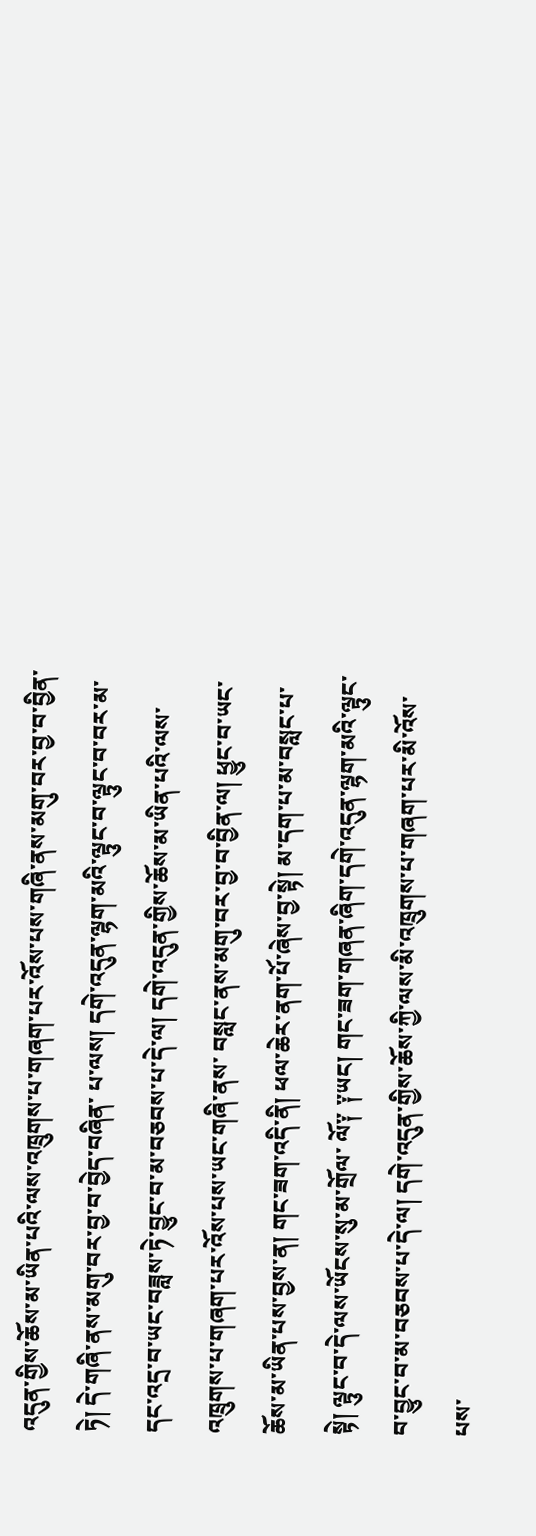འདུན་གྱིས་ཆོས་མ་ཡིན་པའི་ལས་འཁྲུགས་པ་གཞག་པར་འོས་པས་གཞི་ནས་མགུ་བར་བྱ་བ་བྱིན་ཏེ། དེ་གཞི་ནས་མགུ་བར་བྱ་བ་བྱེད་བཞིན་ པ་ལས། དགེ་འདུན་ལྷག་མའི་ལྟུང་བ་ལྟུང་བ་བར་མ་དང་འདྲ་བ་ཡང་བཟླས་ཏེ་བྱུང་བ་མ་བཅབས་པ་དེ་ལ། དགེ་འདུན་གྱིས་ཆོས་མ་ཡིན་པའི་ལས་འཁྲུགས་པ་གཞག་པར་འོས་པས་ཡང་གཞི་ནས་ བསླང་ནས་མགུ་བར་བྱ་བ་བྱིན་ལ། ཕྱུང་བ་ཡང་ཆོས་མ་ཡིན་པས་བྱས་ན། གང་ཟག་འདི་ནི། ཕལ་ཆེར་ནག་པོ་ཞེས་བྱ་སྟེ། མ་དག་པ་མ་བསླང་པ་སྟེ། ལྟུང་བ་དེ་ལས་ཡོངས་སུ་མ་གྲོལ་ ལོ༑ ༑ཡང། གང་ཟག་གཞན་ཞིག་དགེ་འདུན་ལྷག་མའི་ལྟུང་བ་བྱུང་བ་མ་བཅབས་པ་དེ་ལ། དགེ་འདུན་གྱིས་ཆོས་ཀྱི་ལས་མི་འཁྲུགས་པ་གཞག་པར་མི་འོས་པས་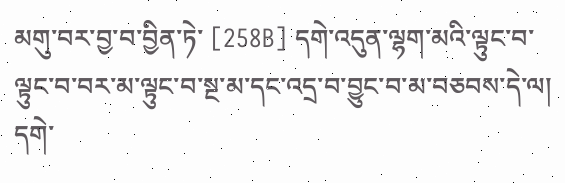མགུ་བར་བྱ་བ་བྱིན་ཏེ་ [258B] དགེ་འདུན་ལྷག་མའི་ལྟུང་བ་ལྟུང་བ་བར་མ་ལྟུང་བ་སྔ་མ་དང་འདྲ་བ་བྱུང་བ་མ་བཅབས་དེ་ལ། དགེ་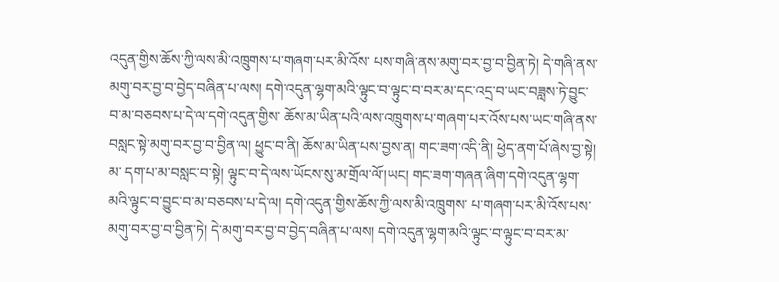འདུན་གྱིས་ཆོས་ཀྱི་ལས་མི་འཁྲུགས་པ་གཞག་པར་མི་འོས་ པས་གཞི་ནས་མགུ་བར་བྱ་བ་བྱིན་ཏེ། དེ་གཞི་ནས་མགུ་བར་བྱ་བ་བྱེད་བཞིན་པ་ལས། དགེ་འདུན་ལྷག་མའི་ལྟུང་བ་ལྟུང་བ་བར་མ་དང་འདྲ་བ་ཡང་བཟླས་ཏེ་བྱུང་བ་མ་བཅབས་པ་དེ་ལ་དགེ་འདུན་གྱིས་ ཆོས་མ་ཡིན་པའི་ལས་འཁྲུགས་པ་གཞག་པར་འོས་པས་ཡང་གཞི་ནས་བསླང་སྟེ་མགུ་བར་བྱ་བ་བྱིན་ལ། ཕྱུང་བ་ནི། ཆོས་མ་ཡིན་པས་བྱས་ན། གང་ཟག་འདི་ནི། ཕྱེད་ནག་པོ་ཞེས་བྱ་སྟེ། མ་ དག་པ་མ་བསླང་བ་སྟེ། ལྟུང་བ་དེ་ལས་ཡོངས་སུ་མ་གྲོལ་ལོ་།ཡང། གང་ཟག་གཞན་ཞིག་དགེ་འདུན་ལྷག་མའི་ལྟུང་བ་བྱུང་བ་མ་བཅབས་པ་དེ་ལ། དགེ་འདུན་གྱིས་ཆོས་ཀྱི་ལས་མི་འཁྲུགས་ པ་གཞག་པར་མི་འོས་པས་མགུ་བར་བྱ་བ་བྱིན་ཏེ། དེ་མགུ་བར་བྱ་བ་བྱེད་བཞིན་པ་ལས། དགེ་འདུན་ལྷག་མའི་ལྟུང་བ་ལྟུང་བ་བར་མ་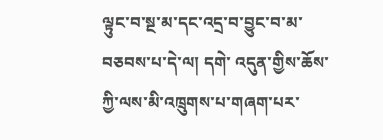ལྟུང་བ་སྔ་མ་དང་འདྲ་བ་བྱུང་བ་མ་བཅབས་པ་དེ་ལ། དགེ་ འདུན་གྱིས་ཆོས་ཀྱི་ལས་མི་འཁྲུགས་པ་གཞག་པར་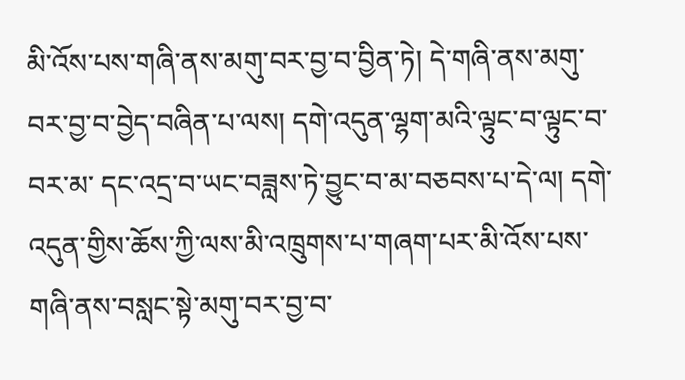མི་འོས་པས་གཞི་ནས་མགུ་བར་བྱ་བ་བྱིན་ཏེ། དེ་གཞི་ནས་མགུ་བར་བྱ་བ་བྱེད་བཞིན་པ་ལས། དགེ་འདུན་ལྷག་མའི་ལྟུང་བ་ལྟུང་བ་བར་མ་ དང་འདྲ་བ་ཡང་བཟླས་ཏེ་བྱུང་བ་མ་བཅབས་པ་དེ་ལ། དགེ་འདུན་གྱིས་ཆོས་ཀྱི་ལས་མི་འཁྲུགས་པ་གཞག་པར་མི་འོས་པས་གཞི་ནས་བསླང་སྟེ་མགུ་བར་བྱ་བ་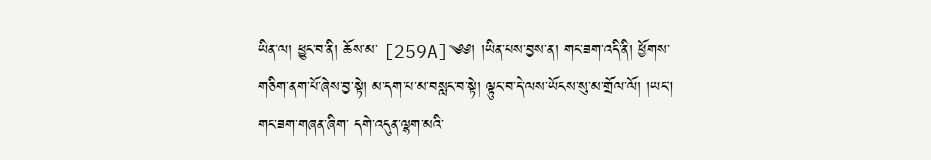ཡིན་ལ། ཕྱུང་བ་ནི། ཆོས་མ་ [259A]༄༅། །ཡིན་པས་བྱས་ན། གང་ཟག་འདི་ནི། ཕྱོགས་གཅིག་ནག་པོ་ཞེས་བྱ་སྟེ། མ་དག་པ་མ་བསླང་བ་སྟེ། ལྟུང་བ་དེ་ལས་ཡོངས་སུ་མ་གྲོལ་ལོ། །ཡང། གང་ཟག་གཞན་ཞིག་ དགེ་འདུན་ལྷག་མའི་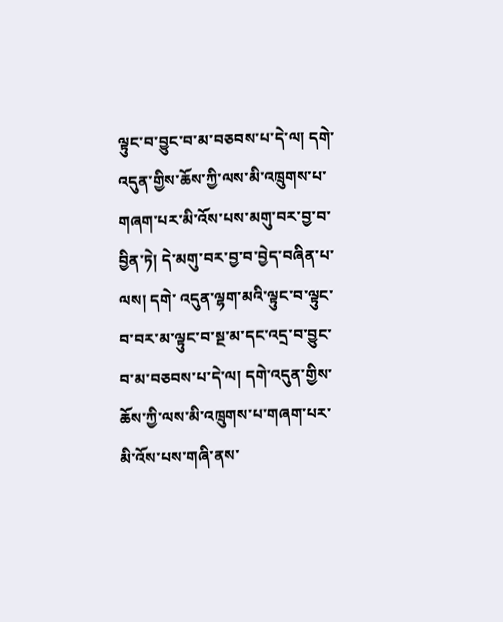ལྟུང་བ་བྱུང་བ་མ་བཅབས་པ་དེ་ལ། དགེ་འདུན་གྱིས་ཆོས་ཀྱི་ལས་མི་འཁྲུགས་པ་གཞག་པར་མི་འོས་པས་མགུ་བར་བྱ་བ་བྱིན་ཏེ། དེ་མགུ་བར་བྱ་བ་བྱེད་བཞིན་པ་ལས། དགེ་ འདུན་ལྷག་མའི་ལྟུང་བ་ལྟུང་བ་བར་མ་ལྟུང་བ་སྔ་མ་དང་འདྲ་བ་བྱུང་བ་མ་བཅབས་པ་དེ་ལ། དགེ་འདུན་གྱིས་ཆོས་ཀྱི་ལས་མི་འཁྲུགས་པ་གཞག་པར་མི་འོས་པས་གཞི་ནས་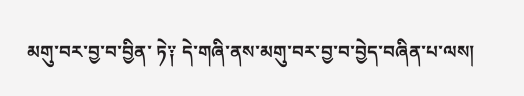མགུ་བར་བྱ་བ་བྱིན་ ཏེ༑ དེ་གཞི་ནས་མགུ་བར་བྱ་བ་བྱེད་བཞིན་པ་ལས།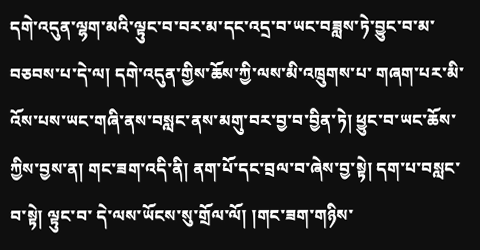དགེ་འདུན་ལྷག་མའི་ལྟུང་བ་བར་མ་དང་འདྲ་བ་ཡང་བཟླས་ཏེ་བྱུང་བ་མ་བཅབས་པ་དེ་ལ། དགེ་འདུན་གྱིས་ཆོས་ཀྱི་ལས་མི་འཁྲུགས་པ་ གཞག་པར་མི་འོས་པས་ཡང་གཞི་ནས་བསླང་ནས་མགུ་བར་བྱ་བ་བྱིན་ཏེ། ཕྱུང་བ་ཡང་ཆོས་ཀྱིས་བྱས་ན། གང་ཟག་འདི་ནི། ནག་པོ་དང་བྲལ་བ་ཞེས་བྱ་སྟེ། དག་པ་བསླང་བ་སྟེ། ལྟུང་བ་ དེ་ལས་ཡོངས་སུ་གྲོལ་ལོ། །གང་ཟག་གཉིས་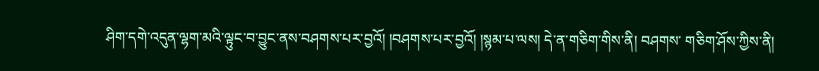ཤིག་དགེ་འདུན་ལྷག་མའི་ལྟུང་བ་བྱུང་ནས་བཤགས་པར་བྱའོ། །བཤགས་པར་བྱའོ། །སྙམ་པ་ལས། དེ་ན་གཅིག་གིས་ནི། བཤགས་ གཅིག་ཤོས་ཀྱིས་ནི།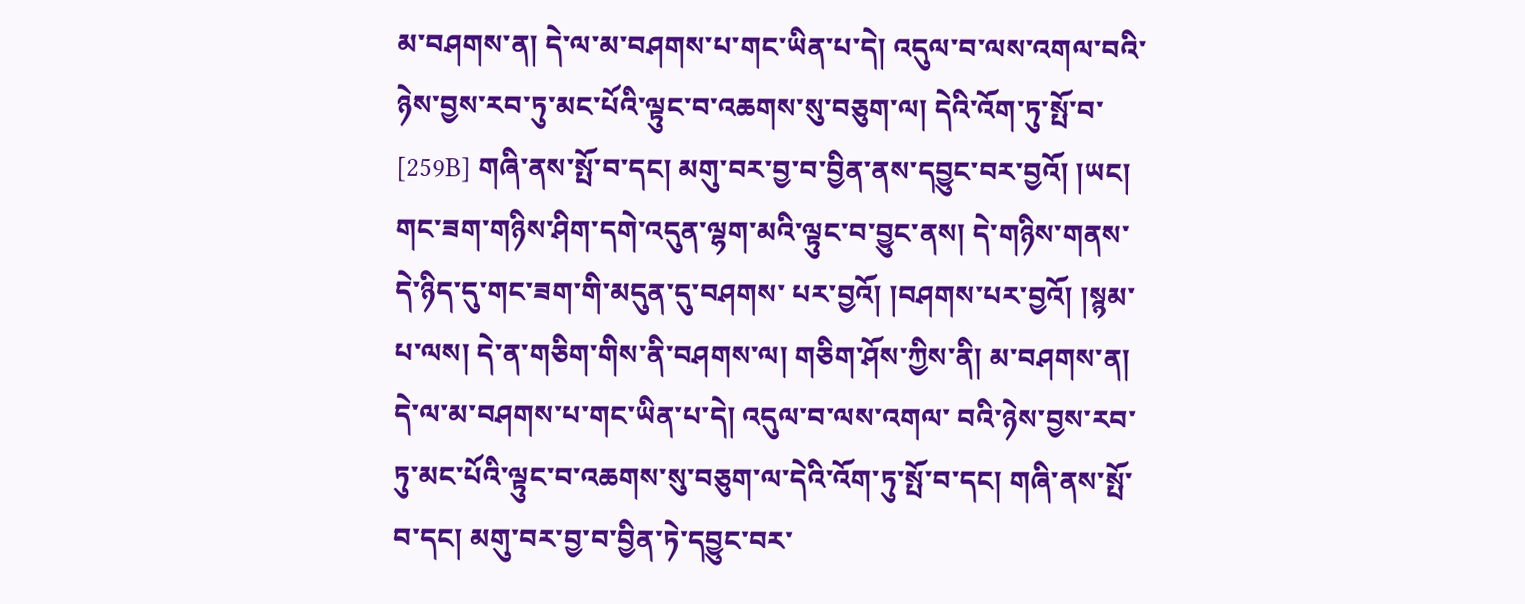མ་བཤགས་ན། དེ་ལ་མ་བཤགས་པ་གང་ཡིན་པ་དེ། འདུལ་བ་ལས་འགལ་བའི་ཉེས་བྱས་རབ་ཏུ་མང་པོའི་ལྟུང་བ་འཆགས་སུ་བཅུག་ལ། དེའི་འོག་ཏུ་སྤོ་བ་ [259B] གཞི་ནས་སྤོ་བ་དང། མགུ་བར་བྱ་བ་བྱིན་ནས་དབྱུང་བར་བྱའོ། །ཡང། གང་ཟག་གཉིས་ཤིག་དགེ་འདུན་ལྷག་མའི་ལྟུང་བ་བྱུང་ནས། དེ་གཉིས་གནས་དེ་ཉིད་དུ་གང་ཟག་གི་མདུན་དུ་བཤགས་ པར་བྱའོ། །བཤགས་པར་བྱའོ། །སྙམ་པ་ལས། དེ་ན་གཅིག་གིས་ནི་བཤགས་ལ། གཅིག་ཤོས་ཀྱིས་ནི། མ་བཤགས་ན། དེ་ལ་མ་བཤགས་པ་གང་ཡིན་པ་དེ། འདུལ་བ་ལས་འགལ་ བའི་ཉེས་བྱས་རབ་ཏུ་མང་པོའི་ལྟུང་བ་འཆགས་སུ་བཅུག་ལ་དེའི་འོག་ཏུ་སྤོ་བ་དང། གཞི་ནས་སྤོ་བ་དང། མགུ་བར་བྱ་བ་བྱིན་ཏེ་དབྱུང་བར་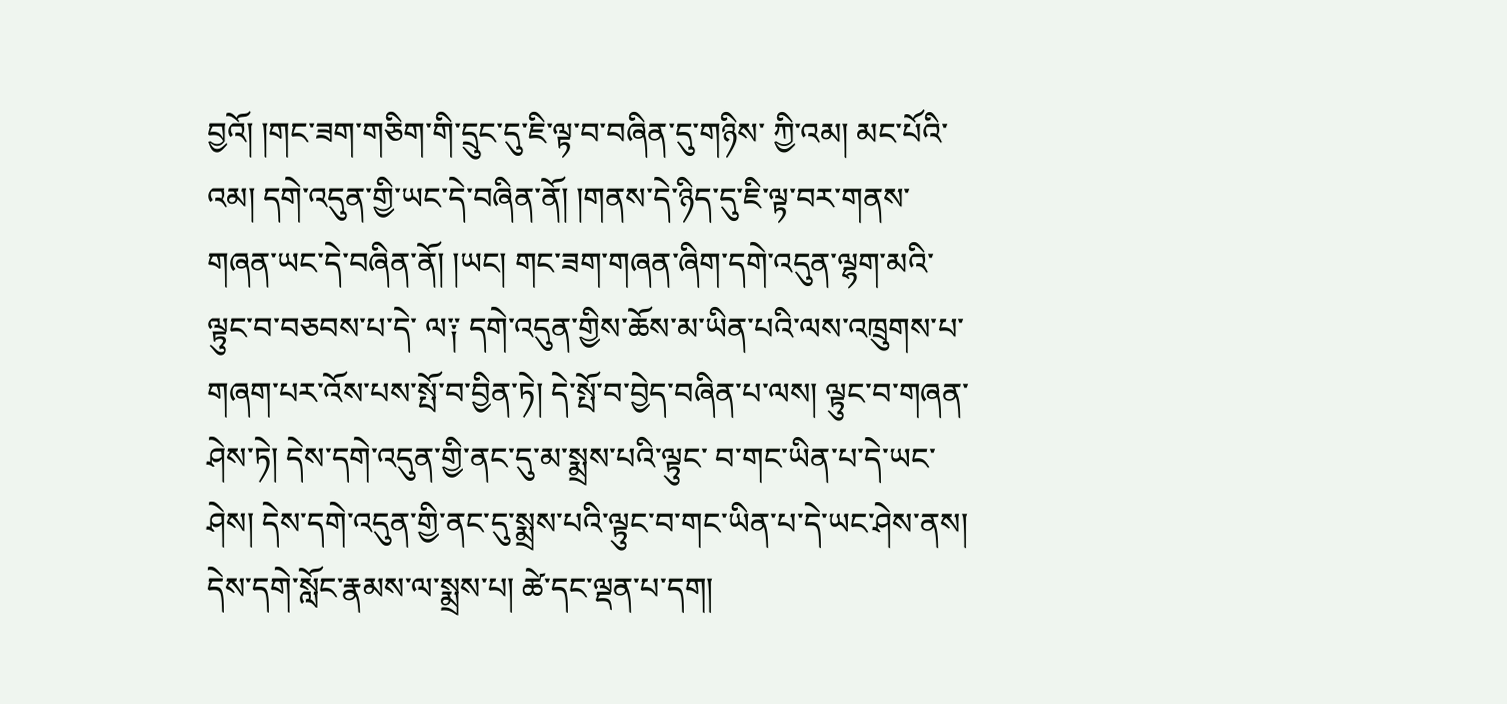བྱའོ། །གང་ཟག་གཅིག་གི་དྲུང་དུ་ཇི་ལྟ་བ་བཞིན་དུ་གཉིས་ ཀྱི་འམ། མང་པོའི་འམ། དགེ་འདུན་གྱི་ཡང་དེ་བཞིན་ནོ། །གནས་དེ་ཉིད་དུ་ཇི་ལྟ་བར་གནས་གཞན་ཡང་དེ་བཞིན་ནོ། །ཡང། གང་ཟག་གཞན་ཞིག་དགེ་འདུན་ལྷག་མའི་ལྟུང་བ་བཅབས་པ་དེ་ ལ༑ དགེ་འདུན་གྱིས་ཆོས་མ་ཡིན་པའི་ལས་འཁྲུགས་པ་གཞག་པར་འོས་པས་སྤོ་བ་བྱིན་ཏེ། དེ་སྤོ་བ་བྱེད་བཞིན་པ་ལས། ལྟུང་བ་གཞན་ཤེས་ཏེ། དེས་དགེ་འདུན་གྱི་ནང་དུ་མ་སྨྲས་པའི་ལྟུང་ བ་གང་ཡིན་པ་དེ་ཡང་ཤེས། དེས་དགེ་འདུན་གྱི་ནང་དུ་སྨྲས་པའི་ལྟུང་བ་གང་ཡིན་པ་དེ་ཡང་ཤེས་ནས། དེས་དགེ་སློང་རྣམས་ལ་སྨྲས་པ། ཚེ་དང་ལྡན་པ་དག།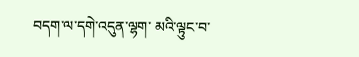བདག་ལ་དགེ་འདུན་ལྷག་ མའི་ལྟུང་བ་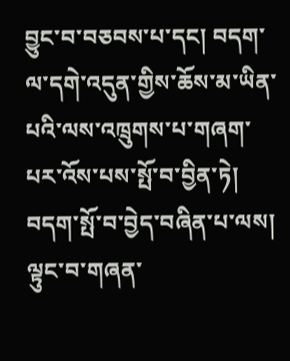བྱུང་བ་བཅབས་པ་དང། བདག་ལ་དགེ་འདུན་གྱིས་ཆོས་མ་ཡིན་པའི་ལས་འཁྲུགས་པ་གཞག་པར་འོས་པས་སྤོ་བ་བྱིན་ཏེ། བདག་སྤོ་བ་བྱེད་བཞིན་པ་ལས། ལྟུང་བ་གཞན་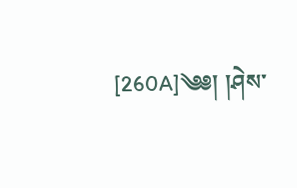[260A]༄༅། །ཤེས་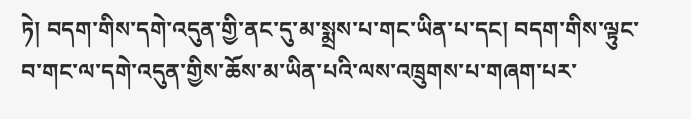ཏེ། བདག་གིས་དགེ་འདུན་གྱི་ནང་དུ་མ་སྨྲས་པ་གང་ཡིན་པ་དང། བདག་གིས་ལྟུང་བ་གང་ལ་དགེ་འདུན་གྱིས་ཆོས་མ་ཡིན་པའི་ལས་འཁྲུགས་པ་གཞག་པར་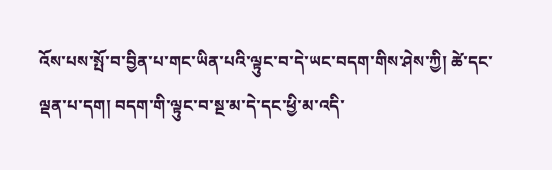འོས་པས་སྤོ་བ་བྱིན་པ་གང་ཡིན་པའི་ལྟུང་བ་དེ་ཡང་བདག་གིས་ཤེས་ཀྱི། ཚེ་དང་ལྡན་པ་དག། བདག་གི་ལྟུང་བ་སྔ་མ་དེ་དང་ཕྱི་མ་འདི་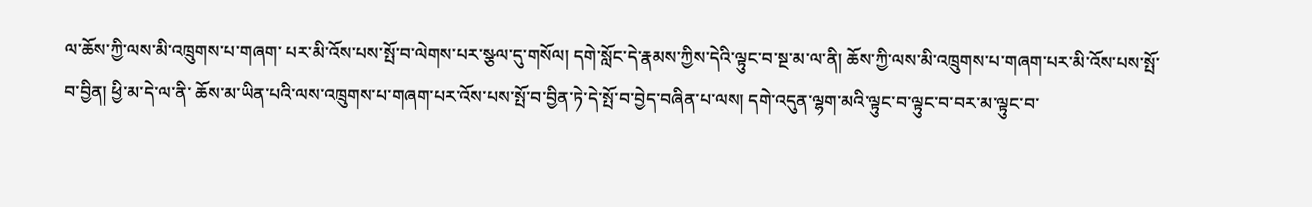ལ་ཆོས་ཀྱི་ལས་མི་འཁྲུགས་པ་གཞག་ པར་མི་འོས་པས་སྤོ་བ་ལེགས་པར་སྩལ་དུ་གསོལ། དགེ་སློང་དེ་རྣམས་ཀྱིས་དེའི་ལྟུང་བ་སྔ་མ་ལ་ནི། ཆོས་ཀྱི་ལས་མི་འཁྲུགས་པ་གཞག་པར་མི་འོས་པས་སྤོ་བ་བྱིན། ཕྱི་མ་དེ་ལ་ནི་ ཆོས་མ་ཡིན་པའི་ལས་འཁྲུགས་པ་གཞག་པར་འོས་པས་སྤོ་བ་བྱིན་ཏེ་དེ་སྤོ་བ་བྱེད་བཞིན་པ་ལས། དགེ་འདུན་ལྷག་མའི་ལྟུང་བ་ལྟུང་བ་བར་མ་ལྟུང་བ་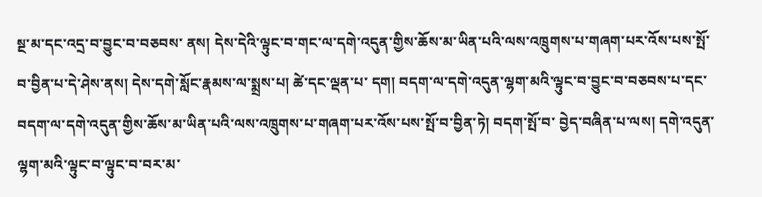སྔ་མ་དང་འདྲ་བ་བྱུང་བ་བཅབས་ ནས། དེས་དེའི་ལྟུང་བ་གང་ལ་དགེ་འདུན་གྱིས་ཆོས་མ་ཡིན་པའི་ལས་འཁྲུགས་པ་གཞག་པར་འོས་པས་སྤོ་བ་བྱིན་པ་དེ་ཤེས་ནས། དེས་དགེ་སློང་རྣམས་ལ་སྨྲས་པ། ཚེ་དང་ལྡན་པ་ དག། བདག་ལ་དགེ་འདུན་ལྷག་མའི་ལྟུང་བ་བྱུང་བ་བཅབས་པ་དང་བདག་ལ་དགེ་འདུན་གྱིས་ཆོས་མ་ཡིན་པའི་ལས་འཁྲུགས་པ་གཞག་པར་འོས་པས་སྤོ་བ་བྱིན་ཏེ། བདག་སྤོ་བ་ བྱེད་བཞིན་པ་ལས། དགེ་འདུན་ལྷག་མའི་ལྟུང་བ་ལྟུང་བ་བར་མ་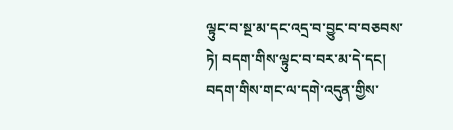ལྟུང་བ་སྔ་མ་དང་འདྲ་བ་བྱུང་བ་བཅབས་ཏེ། བདག་གིས་ལྟུང་བ་བར་མ་དེ་དང། བདག་གིས་གང་ལ་དགེ་འདུན་གྱིས་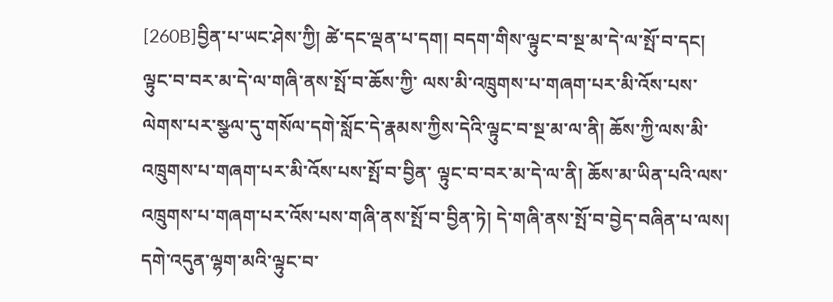[260B]བྱིན་པ་ཡང་ཤེས་ཀྱི། ཚེ་དང་ལྡན་པ་དག། བདག་གིས་ལྟུང་བ་སྔ་མ་དེ་ལ་སྤོ་བ་དང། ལྟུང་བ་བར་མ་དེ་ལ་གཞི་ནས་སྤོ་བ་ཆོས་ཀྱི་ ལས་མི་འཁྲུགས་པ་གཞག་པར་མི་འོས་པས་ལེགས་པར་སྩལ་དུ་གསོལ་དགེ་སློང་དེ་རྣམས་ཀྱིས་དེའི་ལྟུང་བ་སྔ་མ་ལ་ནི། ཆོས་ཀྱི་ལས་མི་འཁྲུགས་པ་གཞག་པར་མི་འོས་པས་སྤོ་བ་བྱིན་ ལྟུང་བ་བར་མ་དེ་ལ་ནི། ཆོས་མ་ཡིན་པའི་ལས་འཁྲུགས་པ་གཞག་པར་འོས་པས་གཞི་ནས་སྤོ་བ་བྱིན་ཏེ། དེ་གཞི་ནས་སྤོ་བ་བྱེད་བཞིན་པ་ལས། དགེ་འདུན་ལྷག་མའི་ལྟུང་བ་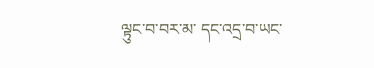ལྟུང་བ་བར་མ་ དང་འདྲ་བ་ཡང་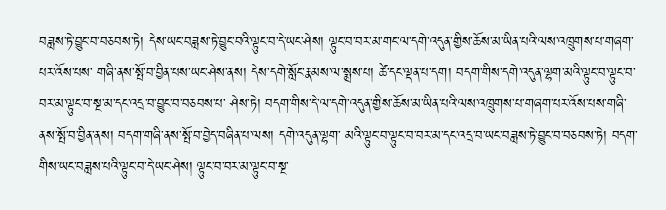བཟླས་ཏེ་བྱུང་བ་བཅབས་ཏེ། དེས་ཡང་བཟླས་ཏེ་བྱུང་བའི་ལྟུང་བ་དེ་ཡང་ཤེས། ལྟུང་བ་བར་མ་གང་ལ་དགེ་འདུན་གྱིས་ཆོས་མ་ཡིན་པའི་ལས་འཁྲུགས་པ་གཞག་པར་འོས་པས་ གཞི་ནས་སྤོ་བ་བྱིན་པས་ཡང་ཤེས་ནས། དེས་དགེ་སློང་རྣམས་ལ་སྨྲས་པ། ཚེ་དང་ལྡན་པ་དག། བདག་གིས་དགེ་འདུན་ལྷག་མའི་ལྟུང་བ་ལྟུང་བ་བར་མ་ལྟུང་བ་སྔ་མ་དང་འདྲ་བ་བྱུང་བ་བཅབས་པ་ ཤེས་ཏེ། བདག་གིས་དེ་ལ་དགེ་འདུན་གྱིས་ཆོས་མ་ཡིན་པའི་ལས་འཁྲུགས་པ་གཞག་པར་འོས་པས་གཞི་ནས་སྤོ་བ་བྱིན་ནས། བདག་གཞི་ནས་སྤོ་བ་བྱེད་བཞིན་པ་ལས། དགེ་འདུན་ལྷག་ མའི་ལྟུང་བ་ལྟུང་བ་བར་མ་དང་འདྲ་བ་ཡང་བཟླས་ཏེ་བྱུང་བ་བཅབས་ཏེ། བདག་གིས་ཡང་བཟླས་པའི་ལྟུང་བ་དེ་ཡང་ཤེས། ལྟུང་བ་བར་མ་ལྟུང་བ་སྔ་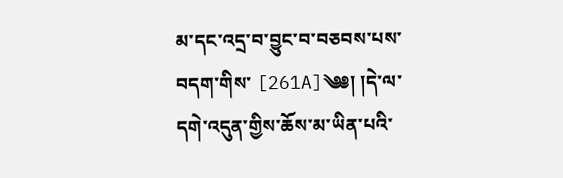མ་དང་འདྲ་བ་བྱུང་བ་བཅབས་པས་བདག་གིས་ [261A]༄༅། །དེ་ལ་དགེ་འདུན་གྱིས་ཆོས་མ་ཡིན་པའི་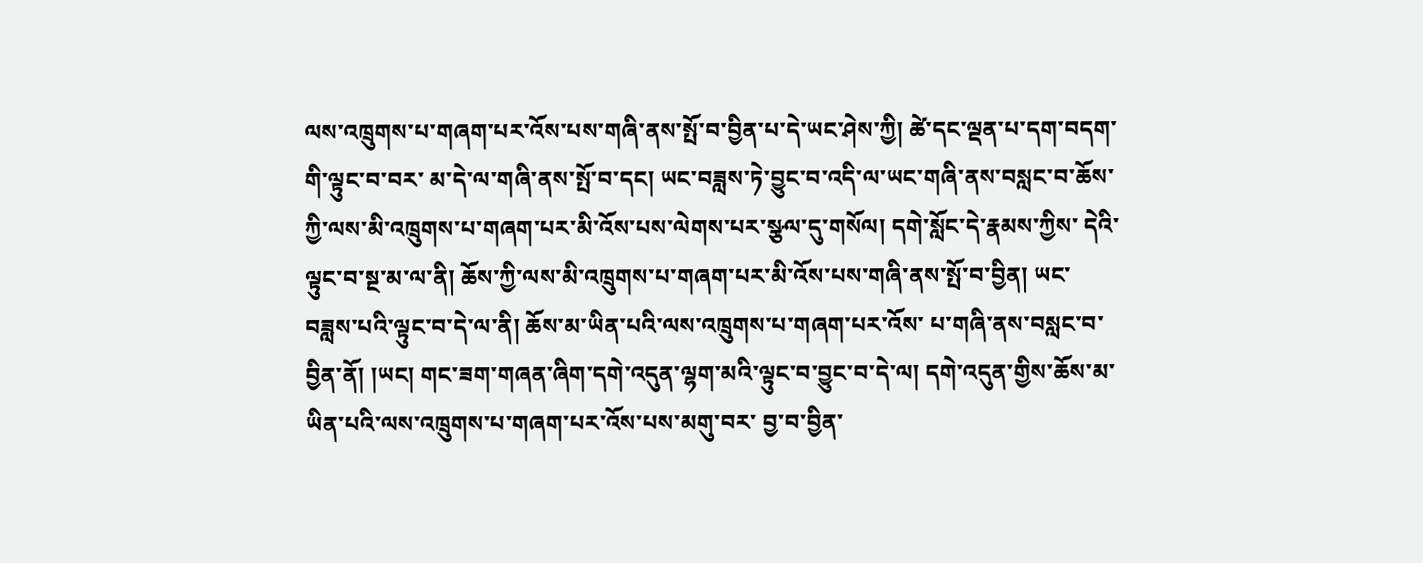ལས་འཁྲུགས་པ་གཞག་པར་འོས་པས་གཞི་ནས་སྤོ་བ་བྱིན་པ་དེ་ཡང་ཤེས་ཀྱི། ཚེ་དང་ལྡན་པ་དག་བདག་གི་ལྟུང་བ་བར་ མ་དེ་ལ་གཞི་ནས་སྤོ་བ་དང། ཡང་བཟླས་ཏེ་བྱུང་བ་འདི་ལ་ཡང་གཞི་ནས་བསླང་བ་ཆོས་ཀྱི་ལས་མི་འཁྲུགས་པ་གཞག་པར་མི་འོས་པས་ལེགས་པར་སྩལ་དུ་གསོལ། དགེ་སློང་དེ་རྣམས་ཀྱིས་ དེའི་ལྟུང་བ་སྔ་མ་ལ་ནི། ཆོས་ཀྱི་ལས་མི་འཁྲུགས་པ་གཞག་པར་མི་འོས་པས་གཞི་ནས་སྤོ་བ་བྱིན། ཡང་བཟླས་པའི་ལྟུང་བ་དེ་ལ་ནི། ཆོས་མ་ཡིན་པའི་ལས་འཁྲུགས་པ་གཞག་པར་འོས་ པ་གཞི་ནས་བསླང་བ་བྱིན་ནོ། །ཡང། གང་ཟག་གཞན་ཞིག་དགེ་འདུན་ལྷག་མའི་ལྟུང་བ་བྱུང་བ་དེ་ལ། དགེ་འདུན་གྱིས་ཆོས་མ་ཡིན་པའི་ལས་འཁྲུགས་པ་གཞག་པར་འོས་པས་མགུ་བར་ བྱ་བ་བྱིན་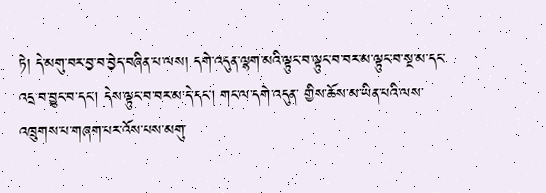ཏེ། དེ་མགུ་བར་བྱ་བ་བྱེད་བཞིན་པ་ལས། དགེ་འདུན་ལྷག་མའི་ལྟུང་བ་ལྟུང་བ་བར་མ་ལྟུང་བ་སྔ་མ་དང་འདྲ་བ་བྱུང་བ་དང། དེས་ལྟུང་བ་བར་མ་དེ་དང། གང་ལ་དགེ་འདུན་ གྱིས་ཆོས་མ་ཡིན་པའི་ལས་འཁྲུགས་པ་གཞག་པར་འོས་པས་མགུ་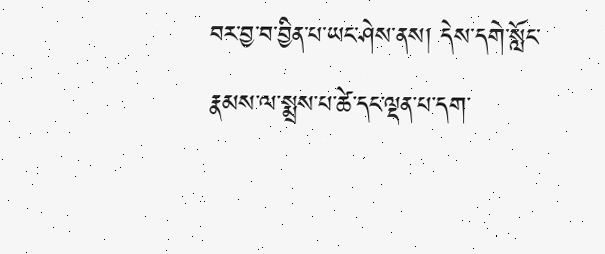བར་བྱ་བ་བྱིན་པ་ཡང་ཤེས་ནས། དེས་དགེ་སློང་རྣམས་ལ་སྨྲས་པ་ཚེ་དང་ལྡན་པ་དག་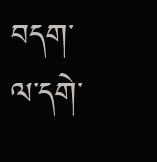བདག་ལ་དགེ་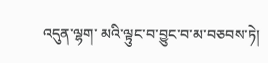འདུན་ལྷག་ མའི་ལྟུང་བ་བྱུང་བ་མ་བཅབས་ཏེ།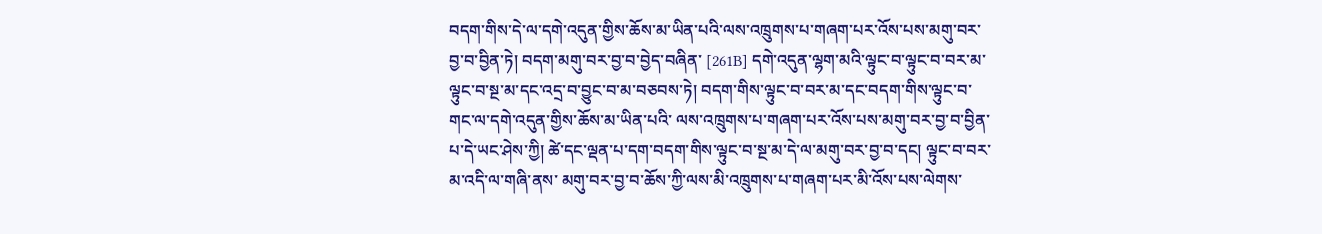བདག་གིས་དེ་ལ་དགེ་འདུན་གྱིས་ཆོས་མ་ཡིན་པའི་ལས་འཁྲུགས་པ་གཞག་པར་འོས་པས་མགུ་བར་བྱ་བ་བྱིན་ཏེ། བདག་མགུ་བར་བྱ་བ་བྱེད་བཞིན་ [261B] དགེ་འདུན་ལྷག་མའི་ལྟུང་བ་ལྟུང་བ་བར་མ་ལྟུང་བ་སྔ་མ་དང་འདྲ་བ་བྱུང་བ་མ་བཅབས་ཏེ། བདག་གིས་ལྟུང་བ་བར་མ་དང་བདག་གིས་ལྟུང་བ་གང་ལ་དགེ་འདུན་གྱིས་ཆོས་མ་ཡིན་པའི་ ལས་འཁྲུགས་པ་གཞག་པར་འོས་པས་མགུ་བར་བྱ་བ་བྱིན་པ་དེ་ཡང་ཤེས་ཀྱི། ཚེ་དང་ལྡན་པ་དག་བདག་གིས་ལྟུང་བ་སྔ་མ་དེ་ལ་མགུ་བར་བྱ་བ་དང། ལྟུང་བ་བར་མ་འདི་ལ་གཞི་ནས་ མགུ་བར་བྱ་བ་ཆོས་ཀྱི་ལས་མི་འཁྲུགས་པ་གཞག་པར་མི་འོས་པས་ལེགས་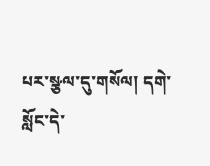པར་སྩལ་དུ་གསོལ། དགེ་སློང་དེ་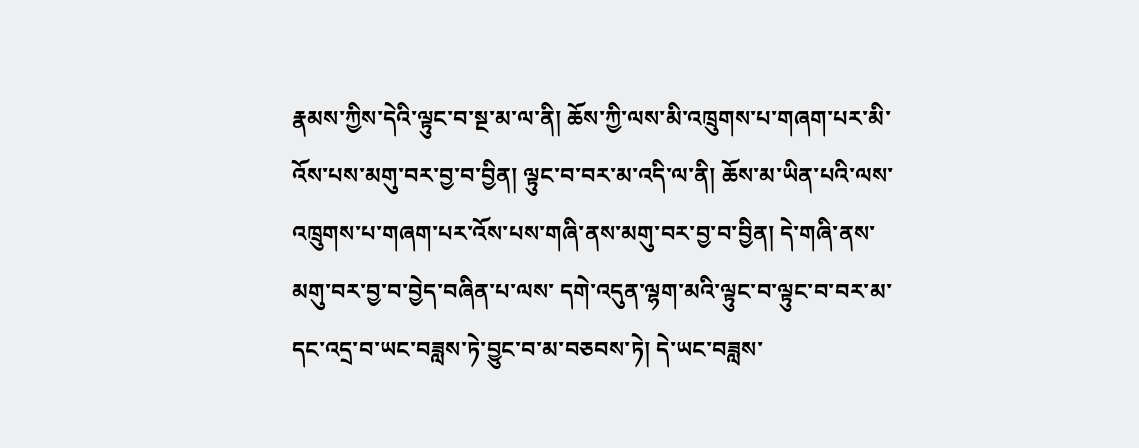རྣམས་ཀྱིས་དེའི་ལྟུང་བ་སྔ་མ་ལ་ནི། ཆོས་ཀྱི་ལས་མི་འཁྲུགས་པ་གཞག་པར་མི་ འོས་པས་མགུ་བར་བྱ་བ་བྱིན། ལྟུང་བ་བར་མ་འདི་ལ་ནི། ཆོས་མ་ཡིན་པའི་ལས་འཁྲུགས་པ་གཞག་པར་འོས་པས་གཞི་ནས་མགུ་བར་བྱ་བ་བྱིན། དེ་གཞི་ནས་མགུ་བར་བྱ་བ་བྱེད་བཞིན་པ་ལས་ དགེ་འདུན་ལྷག་མའི་ལྟུང་བ་ལྟུང་བ་བར་མ་དང་འདྲ་བ་ཡང་བཟླས་ཏེ་བྱུང་བ་མ་བཅབས་ཏེ། དེ་ཡང་བཟླས་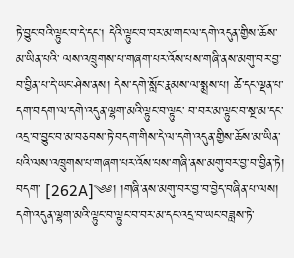ཏེ་བྱུང་བའི་ལྟུང་བ་དེ་དང། དེའི་ལྟུང་བ་བར་མ་གང་ལ་དགེ་འདུན་གྱིས་ཆོས་མ་ཡིན་པའི་ ལས་འཁྲུགས་པ་གཞག་པར་འོས་པས་གཞི་ནས་མགུ་བར་བྱ་བ་བྱིན་པ་དེ་ཡང་ཤེས་ནས། དེས་དགེ་སློང་རྣམས་ལ་སྨྲས་པ། ཚེ་དང་ལྡན་པ་དག་བདག་ལ་དགེ་འདུན་ལྷག་མའི་ལྟུང་བ་ལྟུང་ བ་བར་མ་ལྟུང་བ་སྔ་མ་དང་འདྲ་བ་བྱུང་བ་མ་བཅབས་ཏེ་བདག་གིས་དེ་ལ་དགེ་འདུན་གྱིས་ཆོས་མ་ཡིན་པའི་ལས་འཁྲུགས་པ་གཞག་པར་འོས་པས་གཞི་ནས་མགུ་བར་བྱ་བ་བྱིན་ཏེ། བདག་ [262A]༄༅། །གཞི་ནས་མགུ་བར་བྱ་བ་བྱེད་བཞིན་པ་ལས། དགེ་འདུན་ལྷག་མའི་ལྟུང་བ་ལྟུང་བ་བར་མ་དང་འདྲ་བ་ཡང་བཟླས་ཏེ་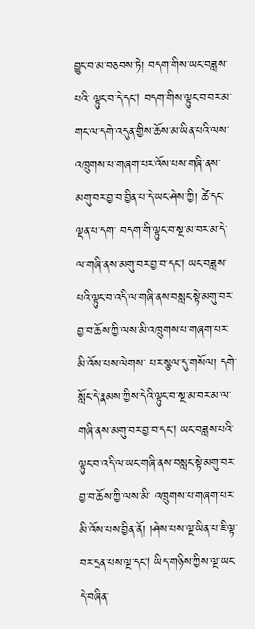བྱུང་བ་མ་བཅབས་ཏེ། བདག་གིས་ཡང་བཟླས་པའི་ ལྟུང་བ་དེ་དང། བདག་གིས་ལྟུང་བ་བར་མ་གང་ལ་དགེ་འདུན་གྱིས་ཆོས་མ་ཡིན་པའི་ལས་འཁྲུགས་པ་གཞག་པར་འོས་པས་གཞི་ནས་མགུ་བར་བྱ་བ་བྱིན་པ་དེ་ཡང་ཤེས་ཀྱི། ཚེ་དང་ལྡན་པ་དག་ བདག་གི་ལྟུང་བ་སྔ་མ་བར་མ་དེ་ལ་གཞི་ནས་མགུ་བར་བྱ་བ་དང། ཡང་བཟླས་པའི་ལྟུང་བ་འདི་ལ་གཞི་ནས་བསླང་སྟེ་མགུ་བར་བྱ་བ་ཆོས་ཀྱི་ལས་མི་འཁྲུགས་པ་གཞག་པར་མི་འོས་པས་ལེགས་ པར་སྩལ་དུ་གསོལ། དགེ་སློང་དེ་རྣམས་ཀྱིས་དེའི་ལྟུང་བ་སྔ་མ་བར་མ་ལ་གཞི་ནས་མགུ་བར་བྱ་བ་དང། ཡང་བཟླས་པའི་ལྟུང་བ་འདི་ལ་ཡང་གཞི་ནས་བསླང་སྟེ་མགུ་བར་བྱ་བ་ཆོས་ཀྱི་ལས་མི་ འཁྲུགས་པ་གཞག་པར་མི་འོས་པས་བྱིན་ནོ། །ཤེས་པས་ལྔ་ཡིན་པ་ཇི་ལྟ་བར་དྲན་པས་ལྔ་དང། ཡིད་གཉིས་ཀྱིས་ལྔ་ཡང་དེ་བཞིན་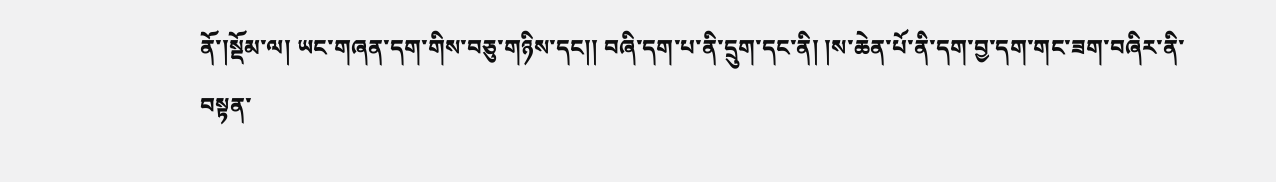ནོ་།སྡོམ་ལ། ཡང་གཞན་དག་གིས་བཅུ་གཉིས་དང།། བཞི་དག་པ་ནི་དྲུག་དང་ནི། །ས་ཆེན་པོ་ནི་དག་བྱ་དག་གང་ཟག་བཞིར་ནི་བསྟན་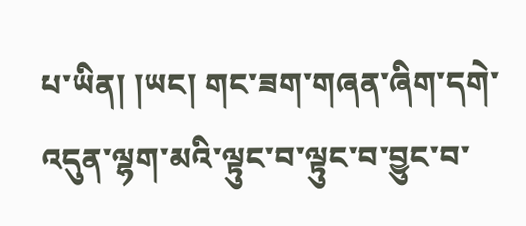པ་ཡིན། །ཡང། གང་ཟག་གཞན་ཞིག་དགེ་འདུན་ལྷག་མའི་ལྟུང་བ་ལྟུང་བ་བྱུང་བ་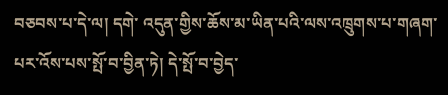བཅབས་པ་དེ་ལ། དགེ་ འདུན་གྱིས་ཆོས་མ་ཡིན་པའི་ལས་འཁྲུགས་པ་གཞག་པར་འོས་པས་སྤོ་བ་བྱིན་ཏེ། དེ་སྤོ་བ་བྱེད་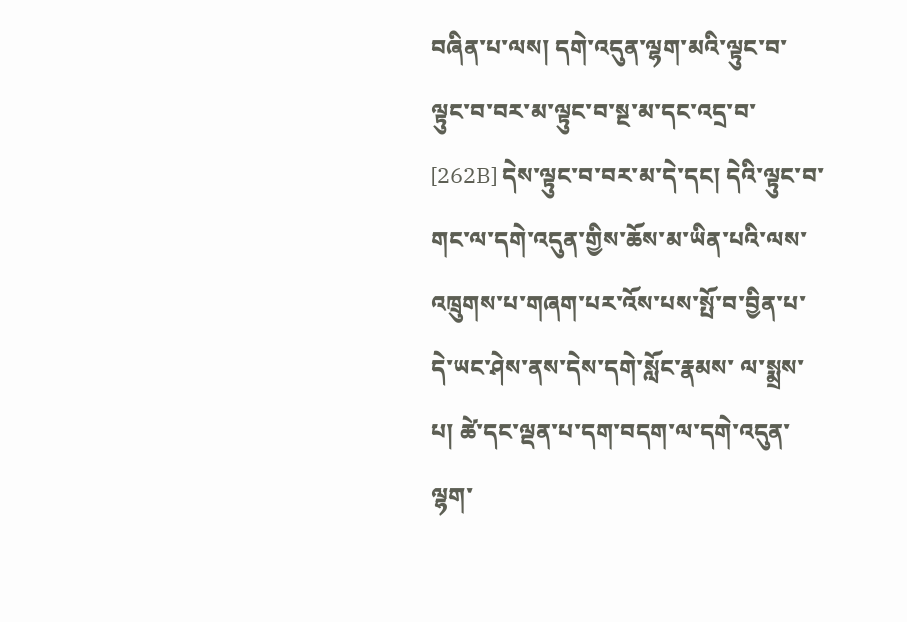བཞིན་པ་ལས། དགེ་འདུན་ལྷག་མའི་ལྟུང་བ་ལྟུང་བ་བར་མ་ལྟུང་བ་སྔ་མ་དང་འདྲ་བ་ [262B] དེས་ལྟུང་བ་བར་མ་དེ་དང། དེའི་ལྟུང་བ་གང་ལ་དགེ་འདུན་གྱིས་ཆོས་མ་ཡིན་པའི་ལས་འཁྲུགས་པ་གཞག་པར་འོས་པས་སྤོ་བ་བྱིན་པ་དེ་ཡང་ཤེས་ནས་དེས་དགེ་སློང་རྣམས་ ལ་སྨྲས་པ། ཚེ་དང་ལྡན་པ་དག་བདག་ལ་དགེ་འདུན་ལྷག་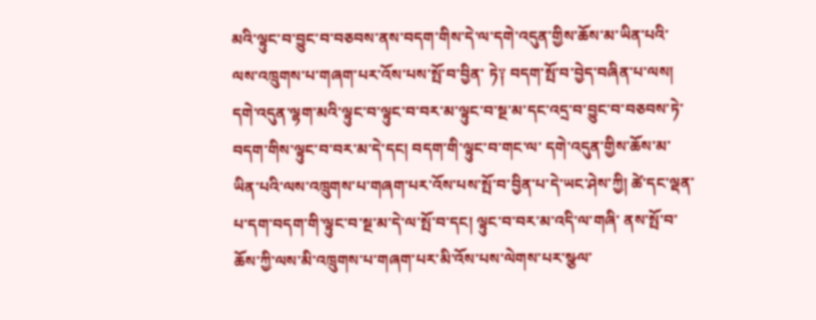མའི་ལྟུང་བ་བྱུང་བ་བཅབས་ནས་བདག་གིས་དེ་ལ་དགེ་འདུན་གྱིས་ཆོས་མ་ཡིན་པའི་ལས་འཁྲུགས་པ་གཞག་པར་འོས་པས་སྤོ་བ་བྱིན་ ཏེ༑ བདག་སྤོ་བ་བྱེད་བཞིན་པ་ལས། དགེ་འདུན་ལྷག་མའི་ལྟུང་བ་ལྟུང་བ་བར་མ་ལྟུང་བ་སྔ་མ་དང་འདྲ་བ་བྱུང་བ་བཅབས་ཏེ་བདག་གིས་ལྟུང་བ་བར་མ་དེ་དང། བདག་གི་ལྟུང་བ་གང་ལ་ དགེ་འདུན་གྱིས་ཆོས་མ་ཡིན་པའི་ལས་འཁྲུགས་པ་གཞག་པར་འོས་པས་སྤོ་བ་བྱིན་པ་དེ་ཡང་ཤེས་ཀྱི། ཚེ་དང་ལྡན་པ་དག་བདག་གི་ལྟུང་བ་སྔ་མ་དེ་ལ་སྤོ་བ་དང། ལྟུང་བ་བར་མ་འདི་ལ་གཞི་ ནས་སྤོ་བ་ཆོས་ཀྱི་ལས་མི་འཁྲུགས་པ་གཞག་པར་མི་འོས་པས་ལེགས་པར་སྩལ་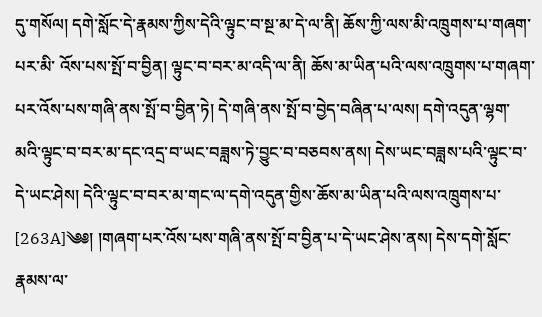དུ་གསོལ། དགེ་སློང་དེ་རྣམས་ཀྱིས་དེའི་ལྟུང་བ་སྔ་མ་དེ་ལ་ནི། ཆོས་ཀྱི་ལས་མི་འཁྲུགས་པ་གཞག་པར་མི་ འོས་པས་སྤོ་བ་བྱིན། ལྟུང་བ་བར་མ་འདི་ལ་ནི། ཆོས་མ་ཡིན་པའི་ལས་འཁྲུགས་པ་གཞག་པར་འོས་པས་གཞི་ནས་སྤོ་བ་བྱིན་ཏེ། དེ་གཞི་ནས་སྤོ་བ་བྱེད་བཞིན་པ་ལས། དགེ་འདུན་ལྷག་ མའི་ལྟུང་བ་བར་མ་དང་འདྲ་བ་ཡང་བཟླས་ཏེ་བྱུང་བ་བཅབས་ནས། དེས་ཡང་བཟླས་པའི་ལྟུང་བ་དེ་ཡང་ཤེས། དེའི་ལྟུང་བ་བར་མ་གང་ལ་དགེ་འདུན་གྱིས་ཆོས་མ་ཡིན་པའི་ལས་འཁྲུགས་པ་ [263A]༄༅། །གཞག་པར་འོས་པས་གཞི་ནས་སྤོ་བ་བྱིན་པ་དེ་ཡང་ཤེས་ནས། དེས་དགེ་སློང་རྣམས་ལ་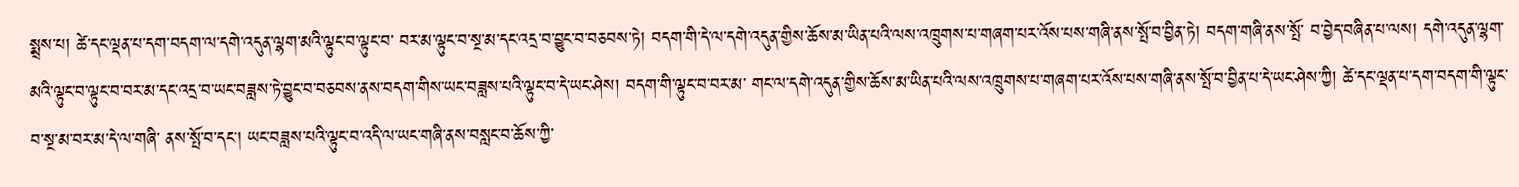སྨྲས་པ། ཚེ་དང་ལྡན་པ་དག་བདག་ལ་དགེ་འདུན་ལྷག་མའི་ལྟུང་བ་ལྟུང་བ་ བར་མ་ལྟུང་བ་སྔ་མ་དང་འདྲ་བ་བྱུང་བ་བཅབས་ཏེ། བདག་གི་དེ་ལ་དགེ་འདུན་གྱིས་ཆོས་མ་ཡིན་པའི་ལས་འཁྲུགས་པ་གཞག་པར་འོས་པས་གཞི་ནས་སྤོ་བ་བྱིན་ཏེ། བདག་གཞི་ནས་སྤོ་ བ་བྱེད་བཞིན་པ་ལས། དགེ་འདུན་ལྷག་མའི་ལྟུང་བ་ལྟུང་བ་བར་མ་དང་འདྲ་བ་ཡང་བཟླས་ཏེ་བྱུང་བ་བཅབས་ནས་བདག་གིས་ཡང་བཟླས་པའི་ལྟུང་བ་དེ་ཡང་ཤེས། བདག་གི་ལྟུང་བ་བར་མ་ གང་ལ་དགེ་འདུན་གྱིས་ཆོས་མ་ཡིན་པའི་ལས་འཁྲུགས་པ་གཞག་པར་འོས་པས་གཞི་ནས་སྤོ་བ་བྱིན་པ་དེ་ཡང་ཤེས་ཀྱི། ཚེ་དང་ལྡན་པ་དག་བདག་གི་ལྟུང་བ་སྔ་མ་བར་མ་དེ་ལ་གཞི་ ནས་སྤོ་བ་དང། ཡང་བཟླས་པའི་ལྟུང་བ་འདི་ལ་ཡང་གཞི་ནས་བསླང་བ་ཆོས་ཀྱི་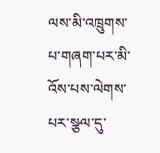ལས་མི་འཁྲུགས་པ་གཞག་པར་མི་འོས་པས་ལེགས་པར་སྩལ་དུ་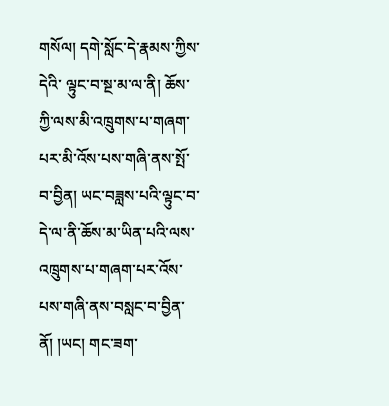གསོལ། དགེ་སློང་དེ་རྣམས་ཀྱིས་དེའི་ ལྟུང་བ་སྔ་མ་ལ་ནི། ཆོས་ཀྱི་ལས་མི་འཁྲུགས་པ་གཞག་པར་མི་འོས་པས་གཞི་ནས་སྤོ་བ་བྱིན། ཡང་བཟླས་པའི་ལྟུང་བ་དེ་ལ་ནི་ཆོས་མ་ཡིན་པའི་ལས་འཁྲུགས་པ་གཞག་པར་འོས་ པས་གཞི་ནས་བསླང་བ་བྱིན་ནོ། །ཡང། གང་ཟག་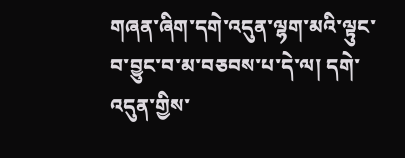གཞན་ཞིག་དགེ་འདུན་ལྷག་མའི་ལྟུང་བ་བྱུང་བ་མ་བཅབས་པ་དེ་ལ། དགེ་འདུན་གྱིས་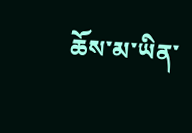ཆོས་མ་ཡིན་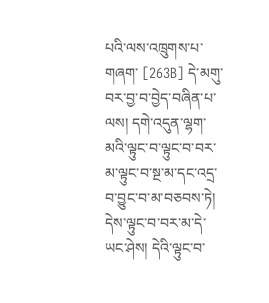པའི་ལས་འཁྲུགས་པ་གཞག་ [263B] དེ་མགུ་བར་བྱ་བ་བྱེད་བཞིན་པ་ལས། དགེ་འདུན་ལྷག་མའི་ལྟུང་བ་ལྟུང་བ་བར་མ་ལྟུང་བ་སྔ་མ་དང་འདྲ་བ་བྱུང་བ་མ་བཅབས་ཏེ། དེས་ལྟུང་བ་བར་མ་དེ་ ཡང་ཤེས། དེའི་ལྟུང་བ་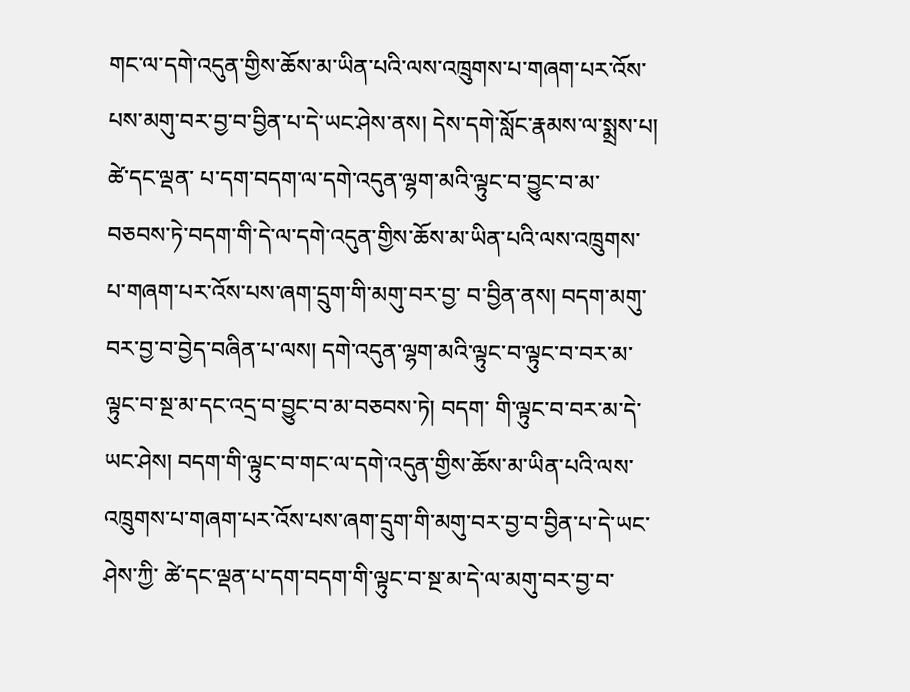གང་ལ་དགེ་འདུན་གྱིས་ཆོས་མ་ཡིན་པའི་ལས་འཁྲུགས་པ་གཞག་པར་འོས་པས་མགུ་བར་བྱ་བ་བྱིན་པ་དེ་ཡང་ཤེས་ནས། དེས་དགེ་སློང་རྣམས་ལ་སྨྲས་པ། ཚེ་དང་ལྡན་ པ་དག་བདག་ལ་དགེ་འདུན་ལྷག་མའི་ལྟུང་བ་བྱུང་བ་མ་བཅབས་ཏེ་བདག་གི་དེ་ལ་དགེ་འདུན་གྱིས་ཆོས་མ་ཡིན་པའི་ལས་འཁྲུགས་པ་གཞག་པར་འོས་པས་ཞག་དྲུག་གི་མགུ་བར་བྱ་ བ་བྱིན་ནས། བདག་མགུ་བར་བྱ་བ་བྱེད་བཞིན་པ་ལས། དགེ་འདུན་ལྷག་མའི་ལྟུང་བ་ལྟུང་བ་བར་མ་ལྟུང་བ་སྔ་མ་དང་འདྲ་བ་བྱུང་བ་མ་བཅབས་ཏེ། བདག་ གི་ལྟུང་བ་བར་མ་དེ་ཡང་ཤེས། བདག་གི་ལྟུང་བ་གང་ལ་དགེ་འདུན་གྱིས་ཆོས་མ་ཡིན་པའི་ལས་འཁྲུགས་པ་གཞག་པར་འོས་པས་ཞག་དྲུག་གི་མགུ་བར་བྱ་བ་བྱིན་པ་དེ་ཡང་ཤེས་ཀྱི་ ཚེ་དང་ལྡན་པ་དག་བདག་གི་ལྟུང་བ་སྔ་མ་དེ་ལ་མགུ་བར་བྱ་བ་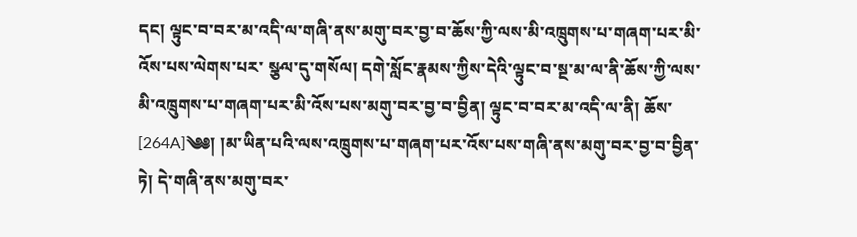དང། ལྟུང་བ་བར་མ་འདི་ལ་གཞི་ནས་མགུ་བར་བྱ་བ་ཆོས་ཀྱི་ལས་མི་འཁྲུགས་པ་གཞག་པར་མི་འོས་པས་ལེགས་པར་ སྩལ་དུ་གསོལ། དགེ་སློང་རྣམས་ཀྱིས་དེའི་ལྟུང་བ་སྔ་མ་ལ་ནི་ཆོས་ཀྱི་ལས་མི་འཁྲུགས་པ་གཞག་པར་མི་འོས་པས་མགུ་བར་བྱ་བ་བྱིན། ལྟུང་བ་བར་མ་འདི་ལ་ནི། ཆོས་ [264A]༄༅། །མ་ཡིན་པའི་ལས་འཁྲུགས་པ་གཞག་པར་འོས་པས་གཞི་ནས་མགུ་བར་བྱ་བ་བྱིན་ཏེ། དེ་གཞི་ནས་མགུ་བར་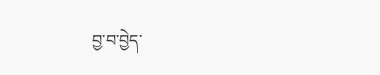བྱ་བ་བྱེད་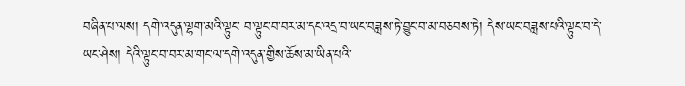བཞིན་པ་ལས། དགེ་འདུན་ལྷག་མའི་ལྟུང་ བ་ལྟུང་བ་བར་མ་དང་འདྲ་བ་ཡང་བཟླས་ཏེ་བྱུང་བ་མ་བཅབས་ཏེ། དེས་ཡང་བཟླས་པའི་ལྟུང་བ་དེ་ཡང་ཤེས། དེའི་ལྟུང་བ་བར་མ་གང་ལ་དགེ་འདུན་གྱིས་ཆོས་མ་ཡིན་པའི་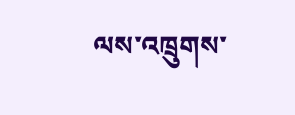ལས་འཁྲུགས་